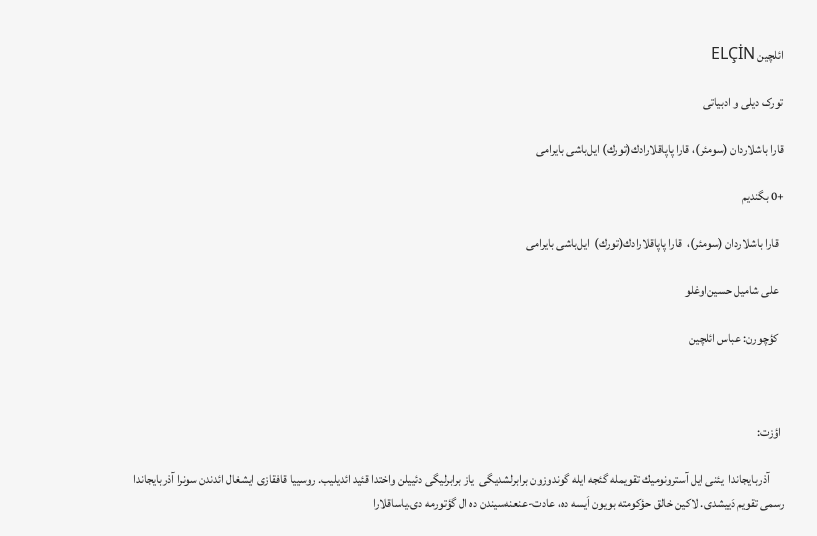ائلچین ELÇİN

تورک دیلی و ادبیاتی

قارا باشلاردان (سومئر)، قارا پاپاقلارادك(تورك) ایل‌باشی بایرامی

+0 بگندیم

  قارا باشلاردان (سومئر)،  قارا پاپاقلارادك(تورك)  ایل‌باشی بایرامی

  علی شامیل حسین‌اوغلو

  كؤچورن: عباس ائلچین



 اؤزت:

      آذربایجاندا  یئنی ایل آسترونومیك تقویمله گئجه ایله گوندوزون برابرلشدیگی  یاز برابرلیگی دئییلن واختدا قئید ائدیلیب. روسییا قافقازی ایشغال ائدندن سونرا آذربایجاندا رسمی تقویم دَییشدی. لاكین خالق حؤكومته بویون اَیسه ده، عادت-عنعنه‌سیندن ده ال گؤتورمه ‌دی.یاساقلارا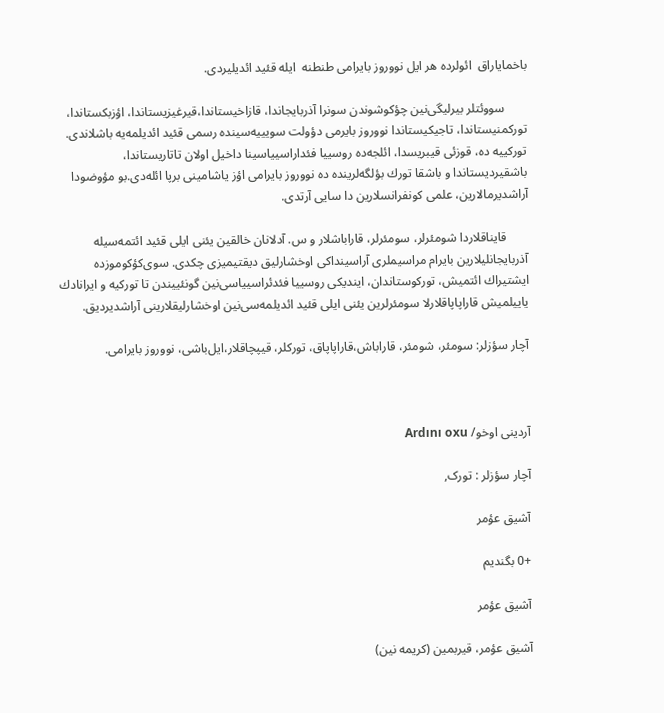باخمایاراق  ائولرده هر ایل نووروز بایرامی طنطنه  ایله قئید ائدیلیردی.

       سووئتلر بیرلیگی‌نین چؤكوشوندن سونرا آذربایجاندا، قازاخیستاندا،قیرغیزیستاندا، اؤزبكستاندا، توركمنیستاندا، تاجیكیستاندا نووروز بایرمی دؤولت سویییه‌سینده رسمی قئید ائدیلمه‌یه باشلاندی. توركییه ده، قوزئی قیبریسدا، ائلجه‌ده روسییا فئداراسییاسینا داخیل اولان تاتاریستاندا، باشقیردیستاندا و باشقا تورك بؤلگه‌لرینده ده نووروز بایرامی اؤز یاشامینی برپا ائله‌دی.بو مؤوضودا آراشدیرمالارین، علمی كونفرانسلارین دا سایی آرتدی.

       قایناقلاردا شومئرلر، سومئرلر، قاراباشلار و س. آدلانان خالقین یئنی ایلی قئید ائتمه‌سیله آذربایجانلیلارین بایرام مراسیملری آراسینداكی اوخشارلیق دیقتیمیزی چكدی. سوی‌كؤكوموزده ایشتیراك ائتمیش، توركوستاندان، ایندیكی روسییا فئدئراسییاسی‌نین گونئییندن تا توركیه و ایرانادك یاییلمیش قاراپاپاقلارلا سومئرلرین یئنی ایلی قئید ائدیلمه‌سی‌نین اوخشارلیقلارینی آراشدیردیق.

آچار سؤزلر: سومئر، شومئر، قاراباش،قاراپاپاق، توركلر، قیپچاقلار،ایل‌باشی، نووروز بایرامی.



آردینی اوخو/ Ardını oxu

آچار سؤزلر : تورک,

آشیق عؤمر

+0 بگندیم

آشیق عؤمر

آشیق عؤمر، قیربمین (كریمه نین)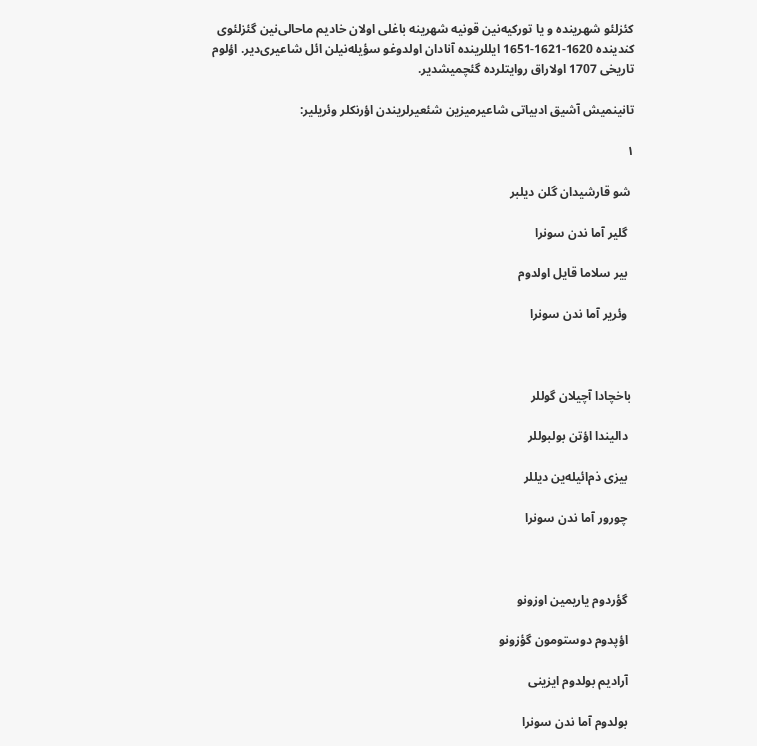كئزلئو شهرینده و یا توركیه‌نین قونیه شهرینه باغلی اولان خادیم ماحالی‌نین گئزلئوی كندینده 1620-1621-1651 ایللرینده آنادان اولدوغو سؤیله‌نیلن ائل شاعیری‌دیر. اؤلوم تاریخی 1707 اولاراق روایتلرده گئچمیشدیر.

تانینمیش آشیق ادبیاتی شاعیرمیزین شئعیرلریندن اؤرنكلر وئریلیر:

۱

 شو قارشیدان گلن دیلبر

  گلیر آما ندن سونرا

  بیر سلاما قایل اولدوم

  وئریر آما ندن سونرا



 باخچادا آچیلان گوللر

  دالیندا اؤتن بولبوللر

  بیزی ذم‌ائیله‌ین دیللر

  چورور آما ندن سونرا



  گؤردوم یاریمین اوزونو

  اؤپدوم دوستومون گؤزونو

  آرادیم بولدوم ایزینی

  بولدوم آما ندن سونرا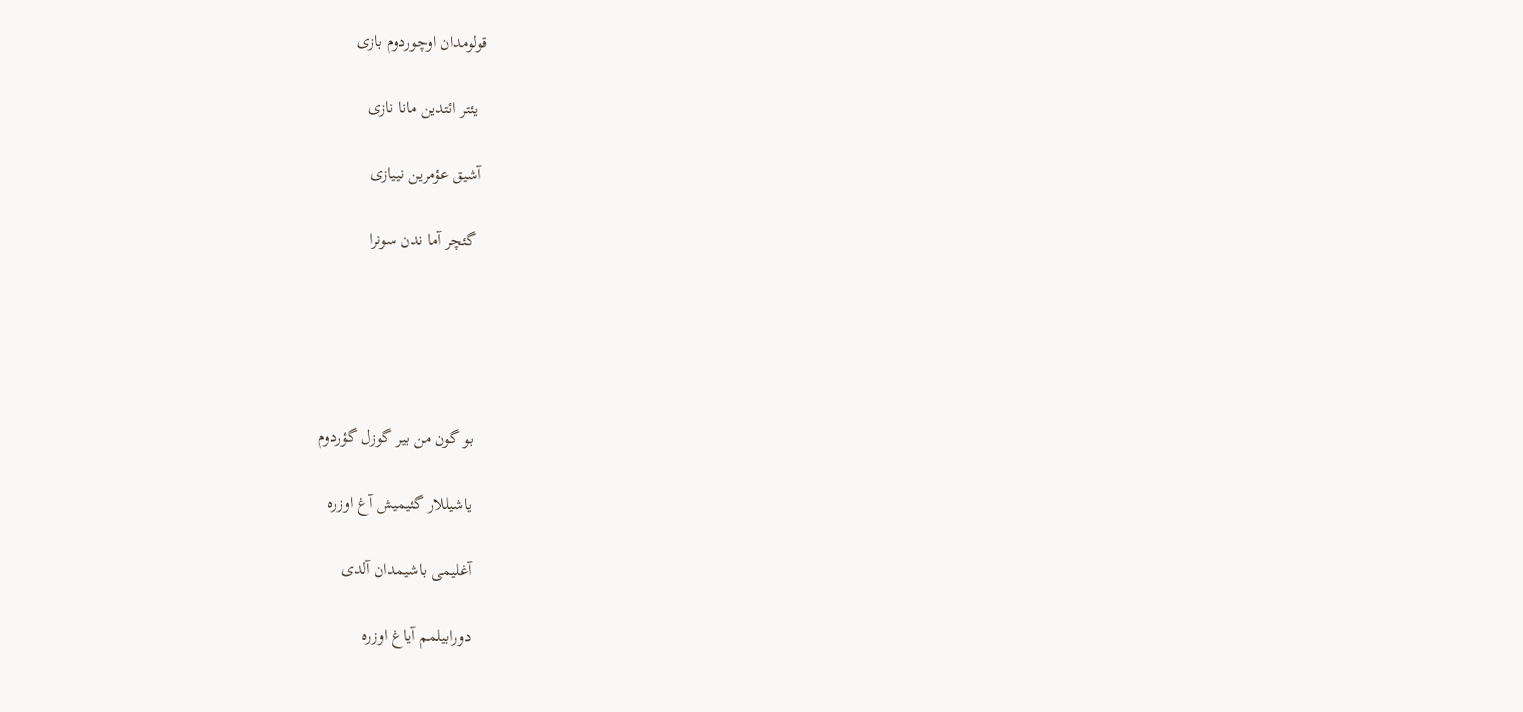قولومدان اوچوردوم بازی

  یئتر ائتدین مانا نازی

 آشیق عؤمرین نییازی

  گئچر آما ندن سونرا





  بو گون من بیر گوزل گؤردوم

  یاشیللار گئیمیش آغ اوزره

  آغلیمی باشیمدان آلدی

  دورابیلمم آیاغ اوزره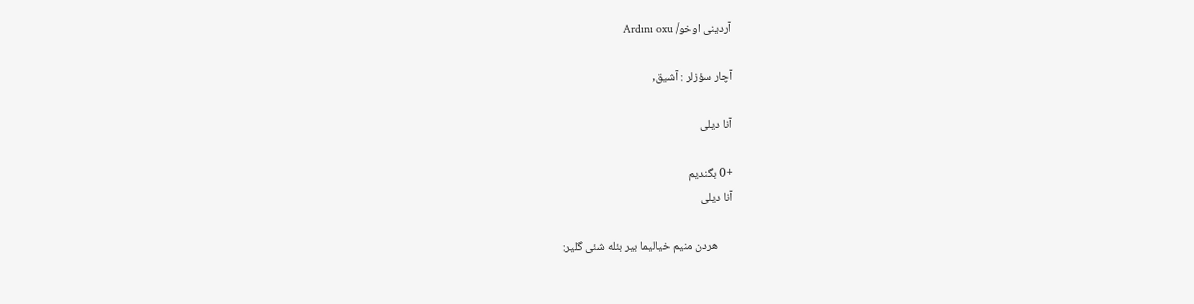آردینی اوخو/ Ardını oxu

آچار سؤزلر : آشیق,

آنا دیلی

+0 بگندیم
آنا دیلی

      هردن منیم خیالیما بیر بئله شئی گلیر: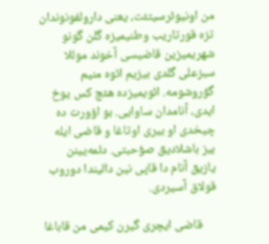من اونیوئرسیتئت، یعنی دارولفونوندان تزه قورتاریب وطنیمیزه گلن گونو شهریمیزین قاضیسی آخوند موللا سبزعلی گلدی بیزیم ائوه منیم گؤروشومه. ائویمیزده هئچ كس یوخ ایدی، آنامدان ساوایی. بو اؤورت ده چیخدی او بیری اوتاغا و قاضی ایله بیز باشلادیق صؤحبتی. دئمه‌یینن یازیق آنام دا قاپی نین دالیندا دوروب قولاق آسیردی.

     قاضی ایچری گیرن كیمی من قاباغا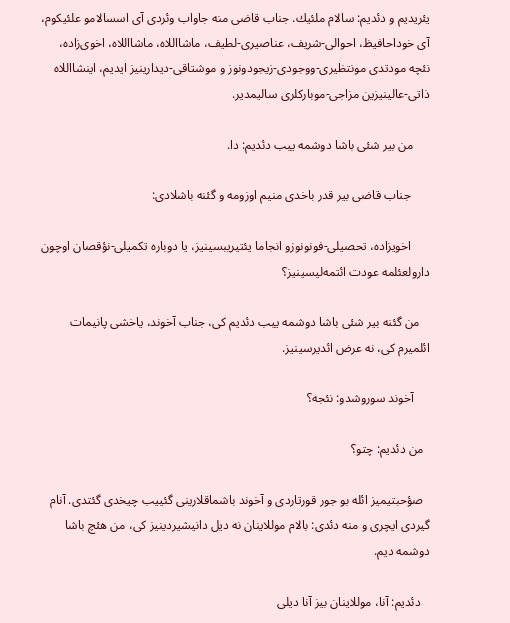یئریدیم و دئدیم: سالام ملئیك. جناب قاضی منه جاواب وئردی آی اسسالامو علئیكوم، آی خوداحافیظ، احوالی-شریف، عناصیری-لطیف، ماشااللاه، ماشااللاه، اخوی‌زاده، نئچه مودتدی مونتظیری-ووجودی-زیجودونوز و موشتاقی-دیدارینیز ایدیم، اینشااللاه ذاتی-عالینیزین مزاجی-موباركلری سالیمدیر.

     من بیر شئی باشا دوشمه ییب دئدیم: دا.

      جناب قاضی بیر قدر باخدی منیم اوزومه و گئنه باشلادی:

      اخویزاده، تحصیلی-فونونوزو انجاما یئتیریبسینیز، یا دوباره تكمیلی-نؤقصان اوچون دارولعئلمه عودت ائتمه‌لیسینیز؟

   من گئنه بیر شئی باشا دوشمه ییب دئدیم كی، جناب آخوند، یاخشی پانیمات ائلمیرم كی، نه عرض ائدیرسینیز.

     آخوند سوروشدو: نئجه؟

  من دئدیم: چتو؟

  صؤحبتیمیز ائله بو جور قورتاردی و آخوند باشماقلارینی گئییب چیخدی گئتدی. آنام گیردی ایچری و منه دئدی: بالام موللاینان نه دیل دانیشیردینیز كی، من هئچ باشا دوشمه دیم.

   دئدیم: آنا، موللاینان بیز آنا دیلی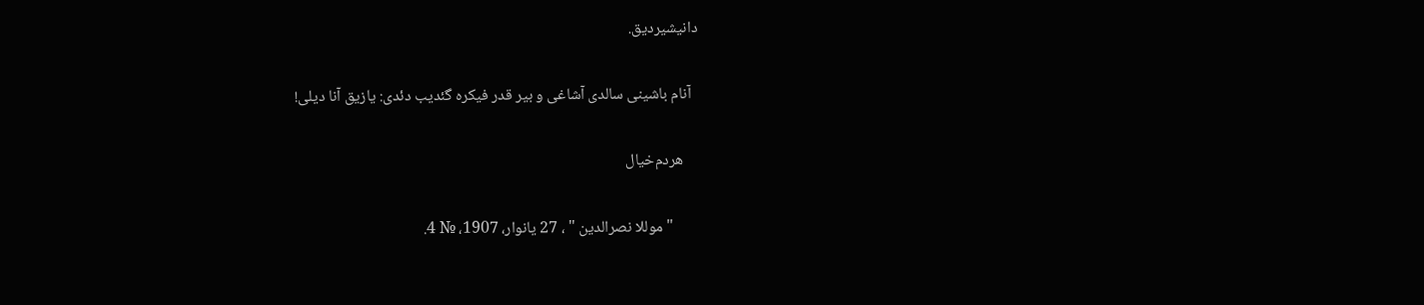دانیشیردیق.

  آنام باشینی سالدی آشاغی و بیر قدر فیكره گئدیب دئدی: یازیق آنا دیلی!

    هردم‌خیال

       " موللا نصرالدین " ، 27 یانوار، 1907، № 4.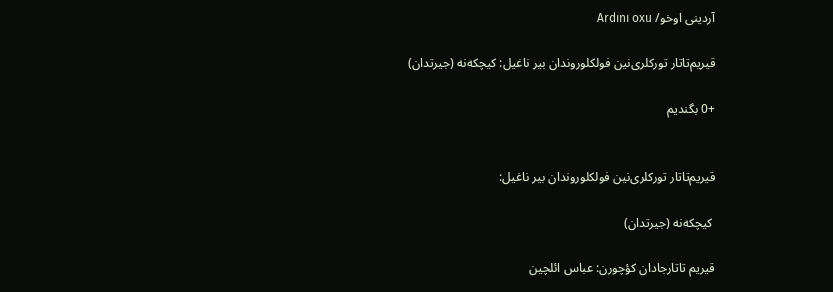آردینی اوخو/ Ardını oxu

قیریم‌تاتار توركلری‌نین فولكلوروندان بیر ناغیل: كیچكه‌نه (جیرتدان)

+0 بگندیم


قیریم‌تاتار توركلری‌نین فولكلوروندان بیر ناغیل:

 كیچكه‌نه (جیرتدان)

قیریم تاتارجادان كؤچورن: عباس ائلچین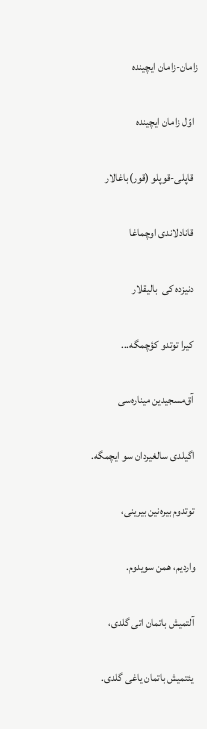زامان-زامان ایچینده

  اوّل زامان ایچینده

  قاپلی-قوپلو (قور)باغالار

  قانادلاندی اوچماغا

  دنیزده كی  بالیقلار

  كیرا توتدو كؤچمگه...

  آق‌مسجیدین میناره‌سی

  اگیلدی سالغیردان سو ایچمگه.

  توتدوم بیره‌نین بیرینی،

 واردیم، همن سویدوم.

  آلتمیش باتمان اتی گلدی،

  یئتمیش باتمان یاغی گلدی.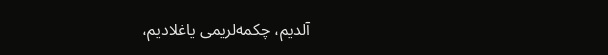آلدیم، چكمه‌لریمی یاغلادیم،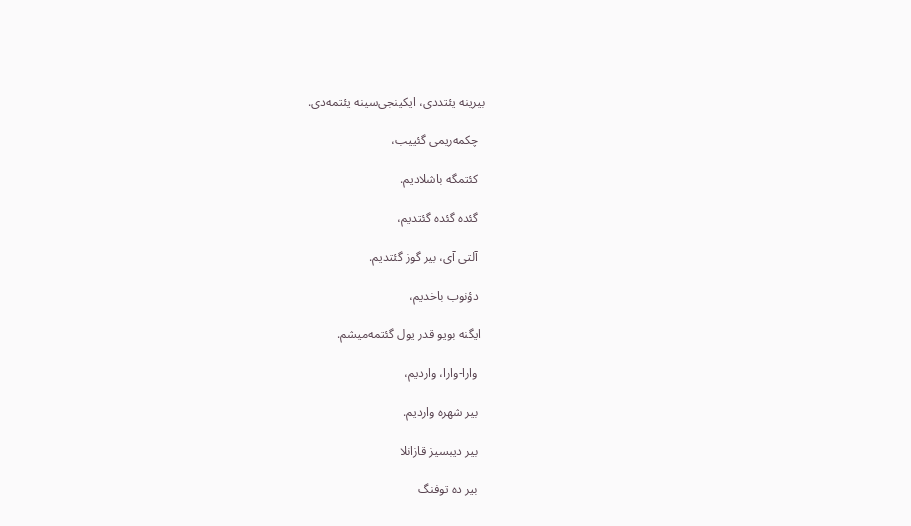بیرینه یئتددی، ایكینجی‌سینه یئتمه‌دی.

  چكمه‌ریمی گئییب،

  كئتمگه باشلادیم.

  گئده گئده گئتدیم،

  آلتی آی، بیر گوز گئتدیم.

  دؤنوب باخدیم،

 ایگنه بویو قدر یول گئتمه‌میشم.

  وارا-وارا، واردیم،

  بیر شهره واردیم.

  بیر دیبسیز قازانلا

  بیر ده توفنگ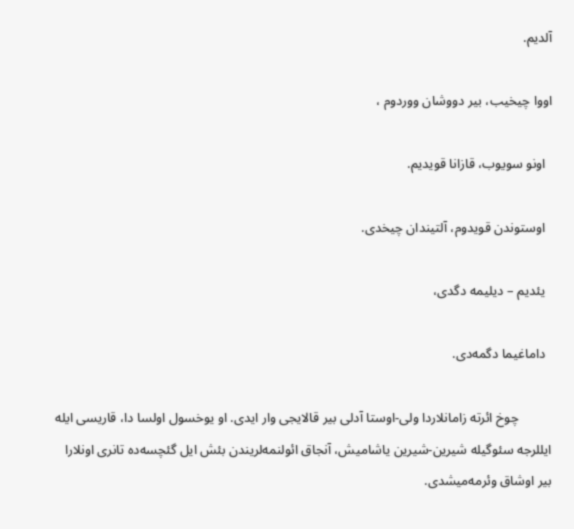آلدیم.

اووا چیخیب، بیر دووشان ووردوم ،

  اونو سویوب، قازانا قویدیم.

  اوستوندن قویدوم، آلتیندان چیخدی.

  یئدیم – دیلیمه دگدی،

  داماغیما دگمه‌دی.

          چوخ ائرته زامانلاردا ولی-اوستا آدلی بیر قالایجی وار ایدی. او یوخسول اولسا دا، قاریسی ایله ایللرجه سئوگیله شیرین-شیرین یاشامیش، آنجاق ائولنمه‌لریندن بئش ایل گئچسه‌ده تانری اونلارا بیر اوشاق وئرمه‌میشدی.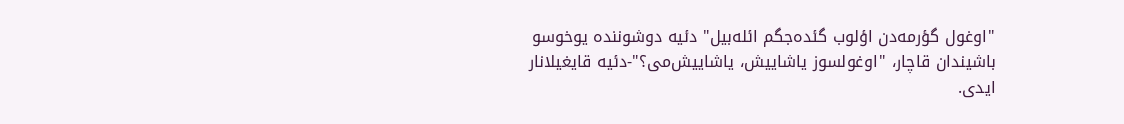"اوغول گؤرمه‌دن اؤلوب گئده‌جگم ائله‌بیل" دئیه دوشوننده یوخوسو باشیندان قاچار، "اوغولسوز یاشاییش، یاشاییش‌می؟"-دئیه قایغیلانار ایدی.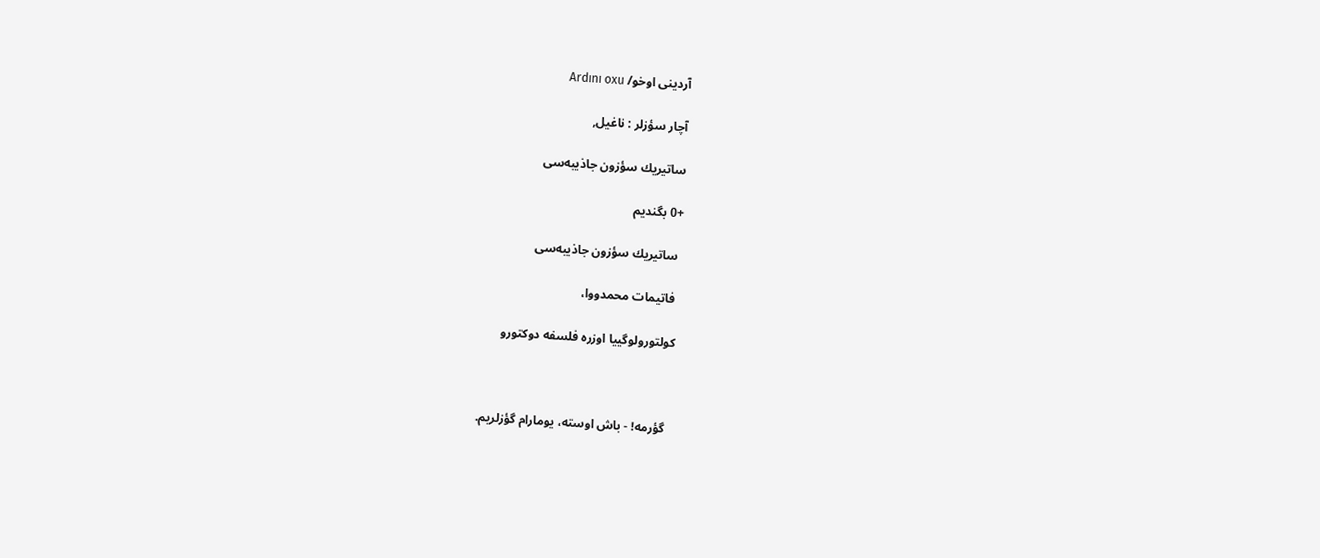آردینی اوخو/ Ardını oxu

آچار سؤزلر : ناغیل,

ساتیریك سؤزون جاذیبه‌سی

+0 بگندیم

 ساتیریك سؤزون جاذیبه‌سی

 فاتیمات محمدووا،

كولتورولوگییا اوزره فلسفه دوكتورو



  گؤرمه! - باش اوسته، یومارام گؤزلریم.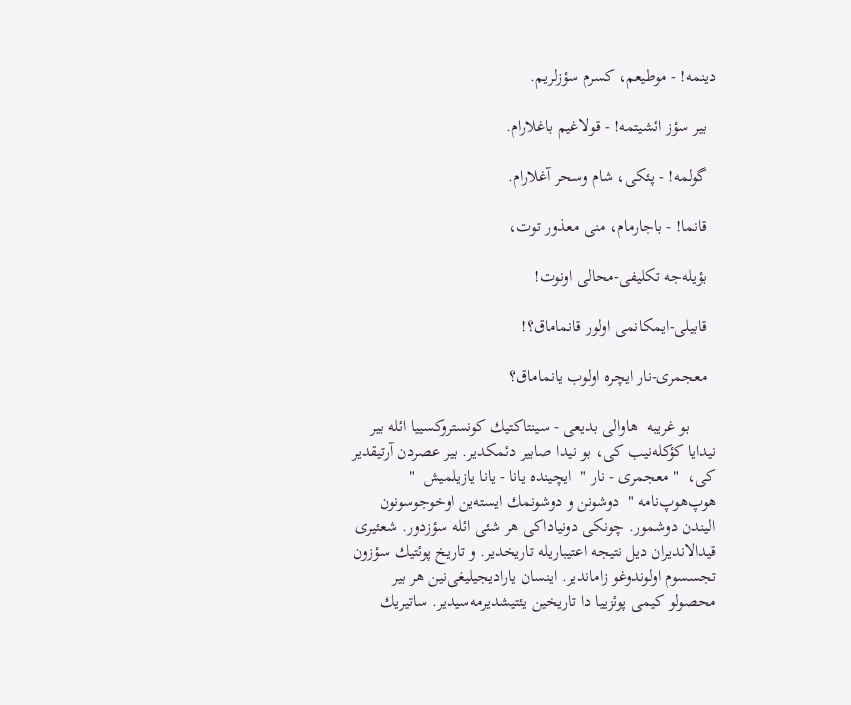دینمه! - موطیعم، كسرم سؤزلریم.

  بیر سؤز ائشیتمه! - قولاغیم باغلارام.

  گولمه! - پئكی، شام وسحر آغلارام.

  قانما! - باجارمام، منی معذور توت،

  بؤیله‌جه تكلیفی-محالی اونوت!

  قابیلی-ایمكانمی اولور قانماماق؟!

  معجمری-نار ایچره اولوب یانماماق؟

      بو غریبه  هاوالی بدیعی - سینتاكتیك كونستروكسییا ائله بیر نیدایا كؤكله‌نیب كی، بو نیدا صابیر دئمكدیر. بیر عصردن آرتیقدیر كی،  " معجمری - نار "  ایچینده یانا - یانا یازیلمیش  "  هوپ‌هوپ‌نامه "  دوشونن و دوشونمك ایسته‌ین اوخوجوسونون الیندن دوشمور. چونكی دونیاداكی هر شئی ائله سؤزدور. شعئیری قیدالاندیران دیل نتیجه اعتیباریله تاریخدیر. و تاریخ پوئتیك سؤزون تجسسوم اولوندوغو زاماندیر. اینسان یارادیجیلیغی‌نین هر بیر محصولو كیمی پوئزییا دا تاریخین یئتیشدیرمه‌سیدیر. ساتیریك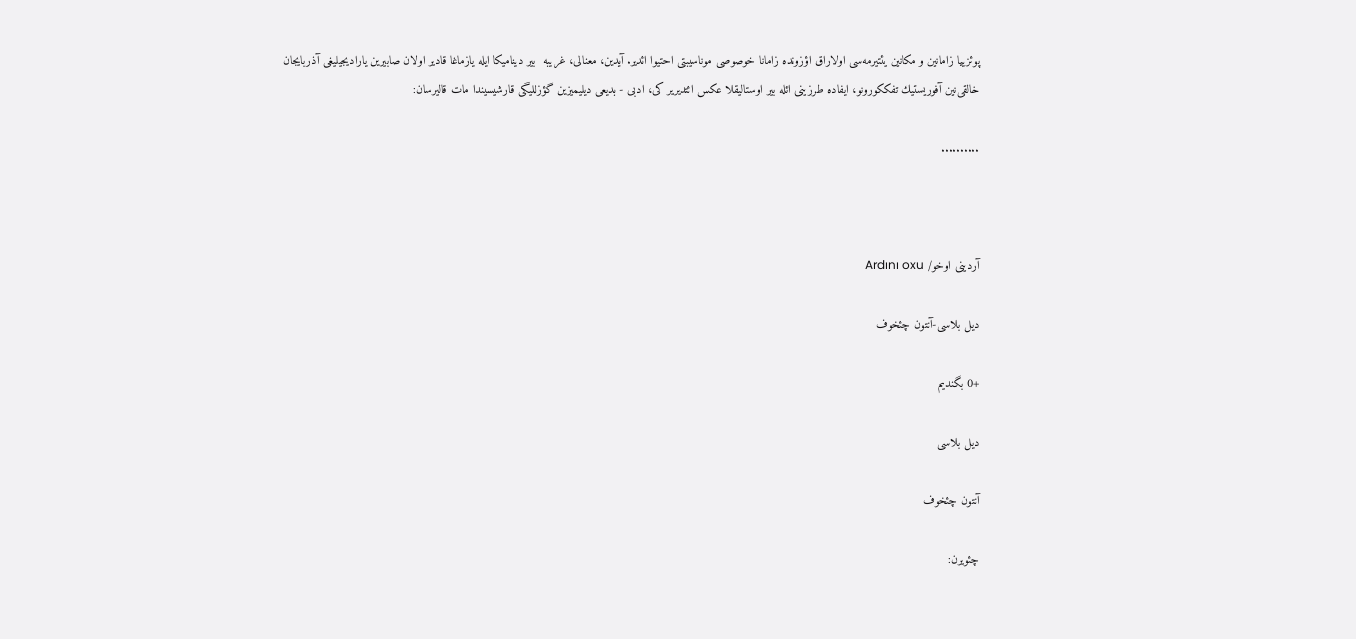پوئزییا زامانین و مكانین یئتیرمه‌سی اولاراق اؤزونده زامانا خوصوصی موناسیبتی احتیوا ائدیر. آیدین، معنالی، غریبه  بیر دینامیكا ایله یازماغا قادیر اولان صابیرین یارادیجیلیغی آذربایجان خالقی‌نین آفوریستیك تفككورونو، ایفاده طرزینی ائله بیر اوستالیقلا عكس ائتدیریر كی، ادبی - بدیعی دیلیمیزین گؤزللیگی قارشیسیندا مات قالیرسان:

..........



آردینی اوخو/ Ardını oxu

دیل بلاسی-آنتون چئخوف

+0 بگندیم

دیل بلاسی

آنتون چئخوف

چئویرن: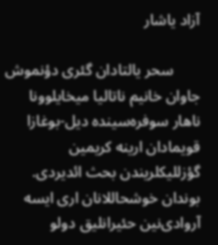آزاد یاشار

       سحر یالتادان گئری دؤنموش جاوان خانیم ناتالیا میخایلوونا ناهار سوفره‌سینده دیل-بوغازا قویمادان ارینه كریمین گؤزللیكلریندن بحث ائدیردی. بوندان خوشحاللانان اری ایسه آروادی‌نین حئیرانلیق دولو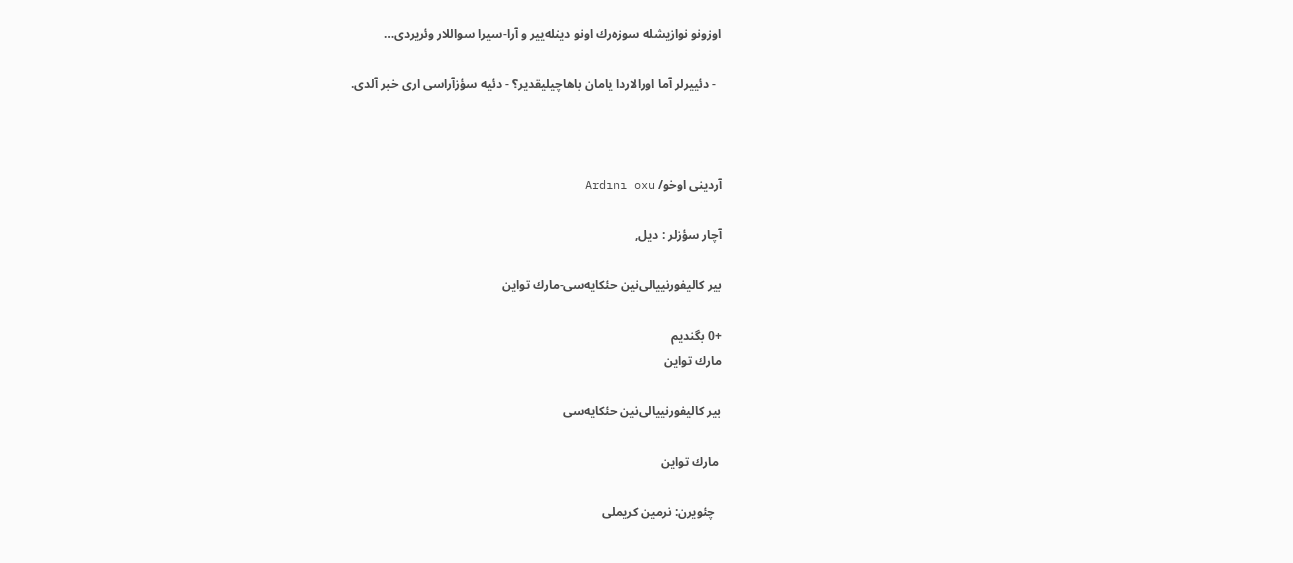اوزونو نوازیشله سوزه‌رك اونو دینله‌ییر و آرا-سیرا سواللار وئریردی…

  - دئییرلر آما اورالاردا یامان باهاچیلیقدیر؟ - دئیه سؤزآراسی اری خبر آلدی.



آردینی اوخو/ Ardını oxu

آچار سؤزلر : دیل,

بیر كالیفورنییالی‌نین حئكایه‌سی-مارك تواین

+0 بگندیم
مارك تواین

بیر كالیفورنییالی‌نین حئكایه‌سی

 مارك تواین

  چئویرن: نرمین كریملی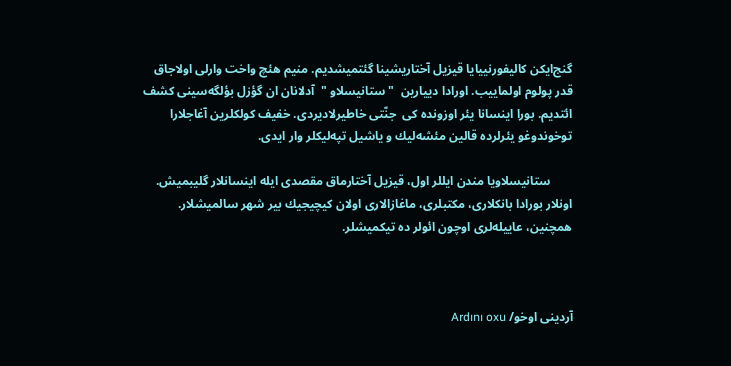گنج‌ایكن كالیفورنییایا قیزیل آختاریشینا گئتمیشدیم. منیم هئچ واخت وارلی اولاجاق قدر پولوم اولماییب. اورادا دییارین  " ستانیسلاو "  آدلانان ان گؤزل بؤلگه‌سینی كشف ائتدیم. بورا اینسانا یئر اوزونده كی  جنّتی خاطیرلادیردی. خفیف كولكلرین آغاجلارا توخوندوغو یئرلرده قالین مئشه‌لیك و یاشیل تپه‌لیكلر وار ایدی.

       ستانیسلاویا مندن ایللر اول، قیزیل آختارماق مقصدی ایله اینسانلار گلیبمیش. اونلار بورادا بانكلاری، مكتبلری، ماغازالاری اولان كیچیجیك بیر شهر سالمیشلار. همچنین، عاییله‌لری اوچون ائولر ده تیكمیشلر.



آردینی اوخو/ Ardını oxu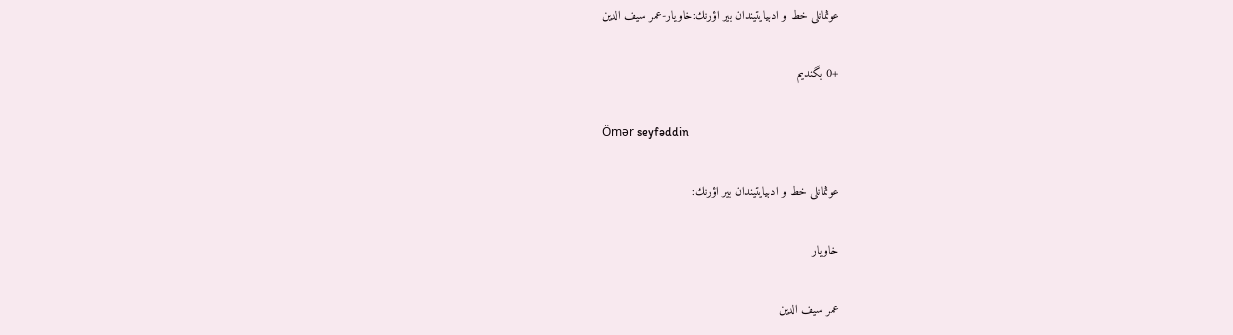عوثمانلی خط و ادبیایتیندان بیر اؤرنك:خاویار-عمر سیف الدین

+0 بگندیم

Ömər seyfəddin

عوثمانلی خط و ادبیایتیندان بیر اؤرنك:

خاویار

عمر سیف الدین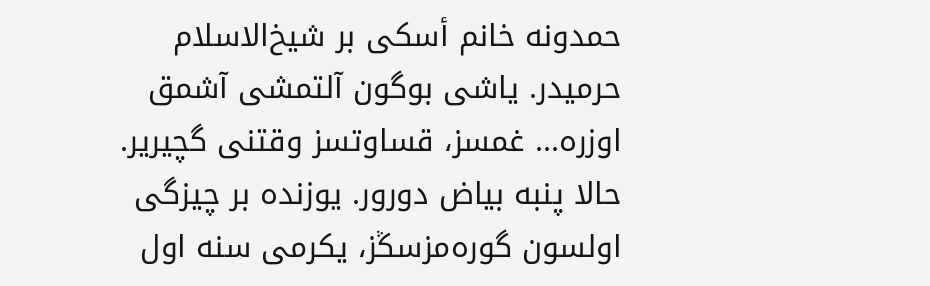حمدونه‌ خانم أسكی بر شیخ‌الاسلام حرمیدر. یاشی بوگون آلتمشی آشمق اوزره‌... غمسز، قساوتسز وقتنی گچیریر. حالا پنبه‌ بیاض دورور. یوزنده‌ بر چیزگی اولسون گوره‌مزسڭز، یكرمی سنه‌ اول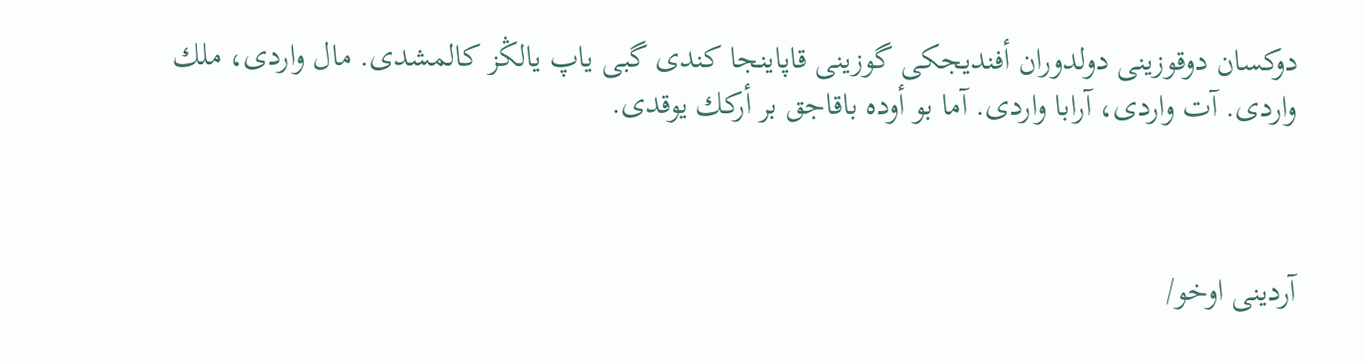دوكسان دوقوزینی دولدوران أفندیجكی گوزینی قاپاینجا كندی گبی یاپ یالڭز كالمشدی. مال واردی، ملك واردی. آت واردی، آرابا واردی. آما بو أوده‌ باقاجق بر أركك یوقدی.



آردینی اوخو/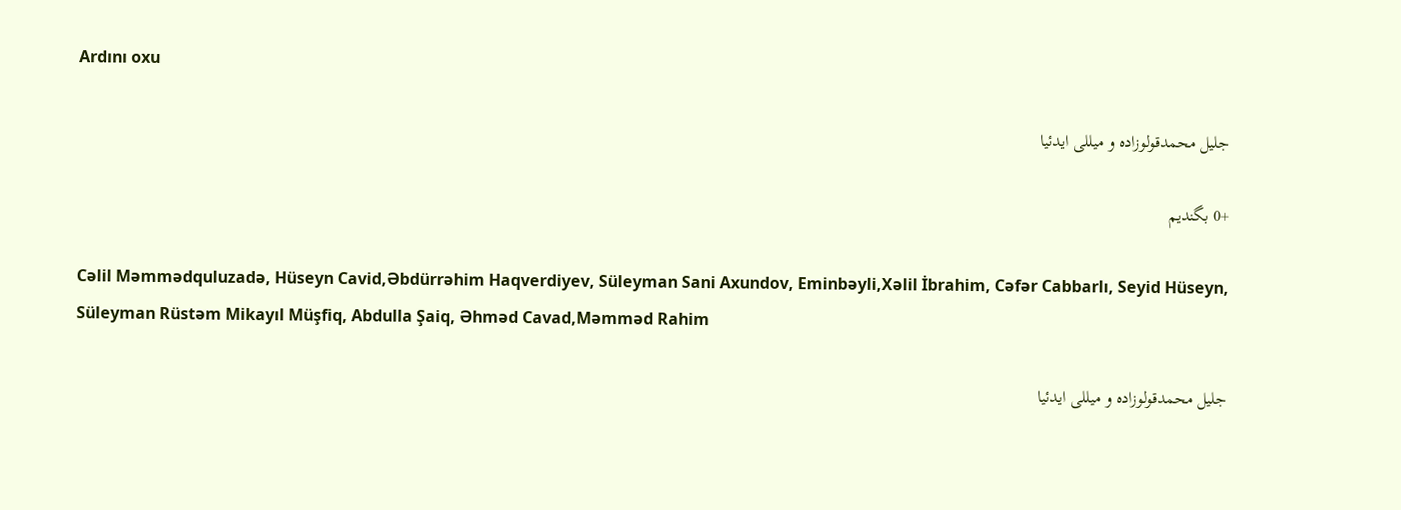Ardını oxu

جلیل محمدقولوزاده و میللی ایدئیا

+0 بگندیم

Cəlil Məmmədquluzadə, Hüseyn Cavid,Əbdürrəhim Haqverdiyev, Süleyman Sani Axundov, Eminbəyli,Xəlil İbrahim, Cəfər Cabbarlı, Seyid Hüseyn, Süleyman Rüstəm Mikayıl Müşfiq, Abdulla Şaiq, Əhməd Cavad,Məmməd Rahim

جلیل محمدقولوزاده و میللی ایدئیا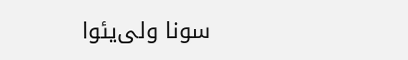سونا ولی‌یئوا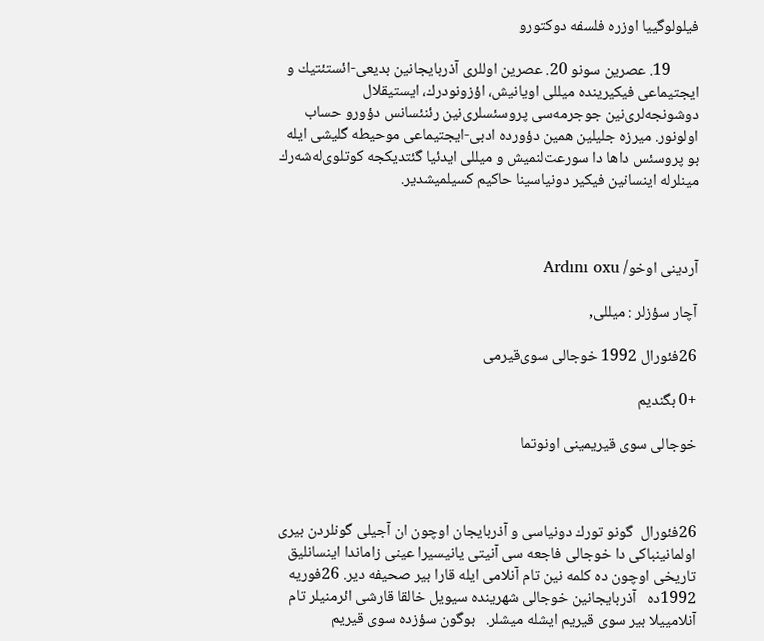فیلولوگییا اوزره فلسفه دوكتورو

        19. عصرین سونو 20. عصرین اوللری آذربایجانین بدیعی-ائستئتیك و ایجتیماعی فیكیرینده‌‌‌ میللی اویانیش، اؤزونودرك، ایستیقلال دوشونجه‌لری‌نین جوجرمه‌سی پروسئسلری‌نین رئنئسانس دؤورو حساب اولونور. میرزه جلیلین همین دؤورده ادبی-ایجتیماعی موحیطه گلیشی ایله بو پروسئس داها دا سورعت‌لنمیش و میللی ایدئیا گئتدیكجه كوتلوی‌له‌شه‌رك مینلرله اینسانین فیكیر دونیاسینا حاكیم كسیلمیشدیر.



آردینی اوخو/ Ardını oxu

آچار سؤزلر : میللی,

26فئورال 1992 خوجالی سوی‌‌قیرمی

+0 بگندیم

خوجالی سوی قیریمینی اونوتما



26فئورال  گونو تورك دونیاسی و آذربایجان اوچون ان آجیلی گونلردن بیری اولمانینباكی دا خوجالی فاجعه سی آنیتی یانیسیرا عینی زاماندا اینسانلیق تاریخی اوچون ده كلمه نین تام آنلامی ایله قارا بیر صحیفه دیر. 26فوریه 1992ده   آذربایجانین خوجالی شهرینده سیویل خالقا قارشی ائرمنیلر تام آنلامییلا بیر سوی قیریم ایشله میشلر.   بوگون سؤزده سوی قیریم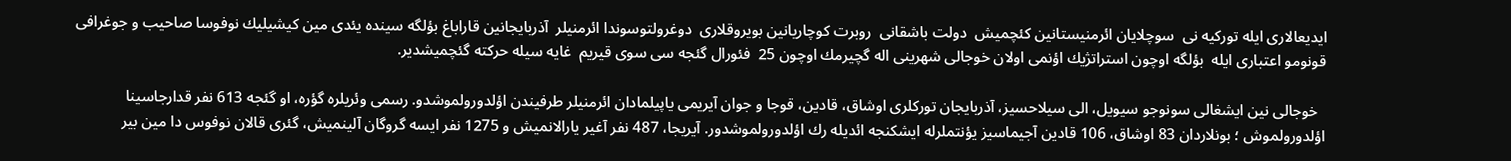ایدیعالاری ایله توركیه نی  سوچلایان ائرمنیستانین كئچمیش  دولت باشقانی  روبرت كوچاریانین بویروقلاری  دوغرولتوسوندا ائرمنیلر  آذربایجانین قاراباغ بؤلگه سینده یئدی مین كیشیلیك نوفوسا صاحیب و جوغرافی قونومو اعتباری ایله  بؤلگه اوچون استراتژیك اؤنمی اولان خوجالی شهرینی اله گچیرمك اوچون 25  فئورال گئجه سی سوی قیریم  غایه سیله حركته گئچمیشدیر.

  خوجالی نین ایشغالی سونوجو سیویل، الی سیلاحسیز، آذربایجان توركلری اوشاق، قادین، قوجا و جوان آیریمی یاپیلمادان ائرمنیلر طرفیندن اؤلدورولموشدو. رسمی وئریلره گؤره، او گئجه 613 نفر قدارجاسینا اؤلدورولموش ؛ بونلاردان 83 اوشاق، 106 قادین آجیماسیز یؤنتملرله ایشكنجه ائدیله رك اؤلدورولموشدور. آیریجا، 487 نفر آغیر یارالانمیش و 1275 نفر ایسه گروگان آلینمیش، گئری قالان نوفوس دا مین بیر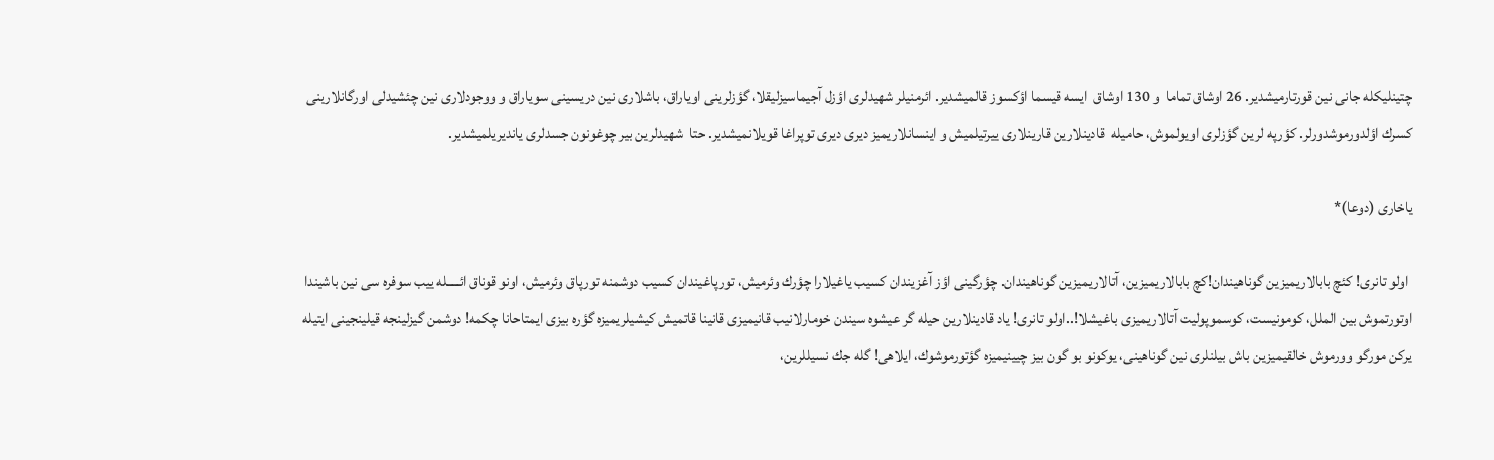چتینلیكله جانی نین قورتارمیشدیر. 26 اوشاق تماما  و 130 اوشاق  ایسه قیسما اؤكسوز قالمیشدیر. ائرمنیلر شهیدلری اؤزل آجیماسیزلیقلا، گؤزلرینی اویاراق، باشلاری نین دریسینی سویاراق و ووجودلاری نین چئشیدلی اورگانلارینی كسرك اؤلدورموشدورلر. كؤرپه لرین گؤزلری اویولموش، حامیله  قادینلارین قارینلاری ییرتیلمیش و اینسانلاریمیز دیری دیری توپراغا قویلانمیشدیر. حتا  شهیدلرین بیر چوغونون جسدلری یاندیریلمیشدیر.

یاخاری (دوعا)*

 اولو تانری! كئچ بابالاریمیزین گوناهیندان!كچ بابالاریمیزین، آتالاریمیزین گوناهیندان. چؤرگینی اؤز آغزیندان كسیب یاغیلارا چؤرك وئرمیش، تورپاغیندان كسیب دوشمنه تورپاق وئرمیش، اونو قوناق ائـــــله ییب سوفره سی نین باشیندا اوتورتموش بین الملل، كومونیست، كوسموپولیت آتالاریمیزی باغیشلا!..اولو تانری! یاد قادینلارین حیله گر عیشوه سیندن خومارلانیب قانیمیزی قانینا قاتمیش كیشیلریمیزه گؤره بیزی ایمتاحانا چكمه! دوشمن گیزلینجه قیلینجینی ایتیله یركن مورگو وورموش خالقیمیزین باش بیلنلری نین گوناهینی، یوكونو بو گون بیز چیینیمیزه گؤتورموشوك، ایلاهی! گله جك نسیللرین،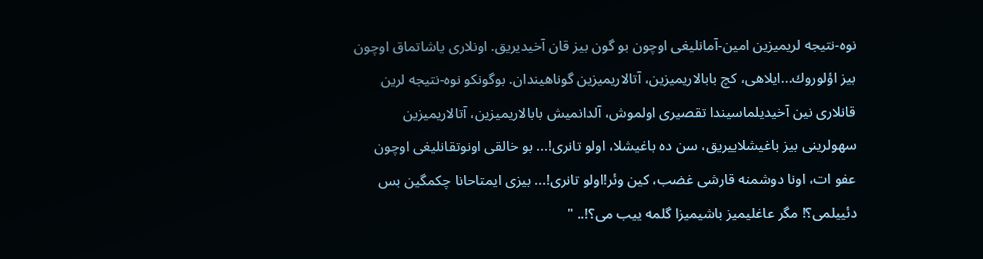نوه-نتیجه لریمیزین امین-آمانلیغی اوچون بو گون بیز قان آخیدیریق. اونلاری یاشاتماق اوچون بیز اؤلوروك...ایلاهی، كچ بابالاریمیزین، آتالاریمیزین گوناهیندان. بوگونكو نوه-نتیجه لرین قانلاری نین آخیدیلماسیندا تقصیری اولموش، آلدانمیش بابالاریمیزین، آتالاریمیزین سهولرینی بیز باغیشلاییریق، سن ده باغیشلا، اولو تانری!... بو خالقی اونوتقانلیغی اوچون عفو ات، اونا دوشمنه قارشی غضب، كین وئر!اولو تانری!... بیزی ایمتاحانا چكمگین بس دئییلمی؟! مگر عاغلیمیز باشیمیزا گلمه ییب می؟!.. "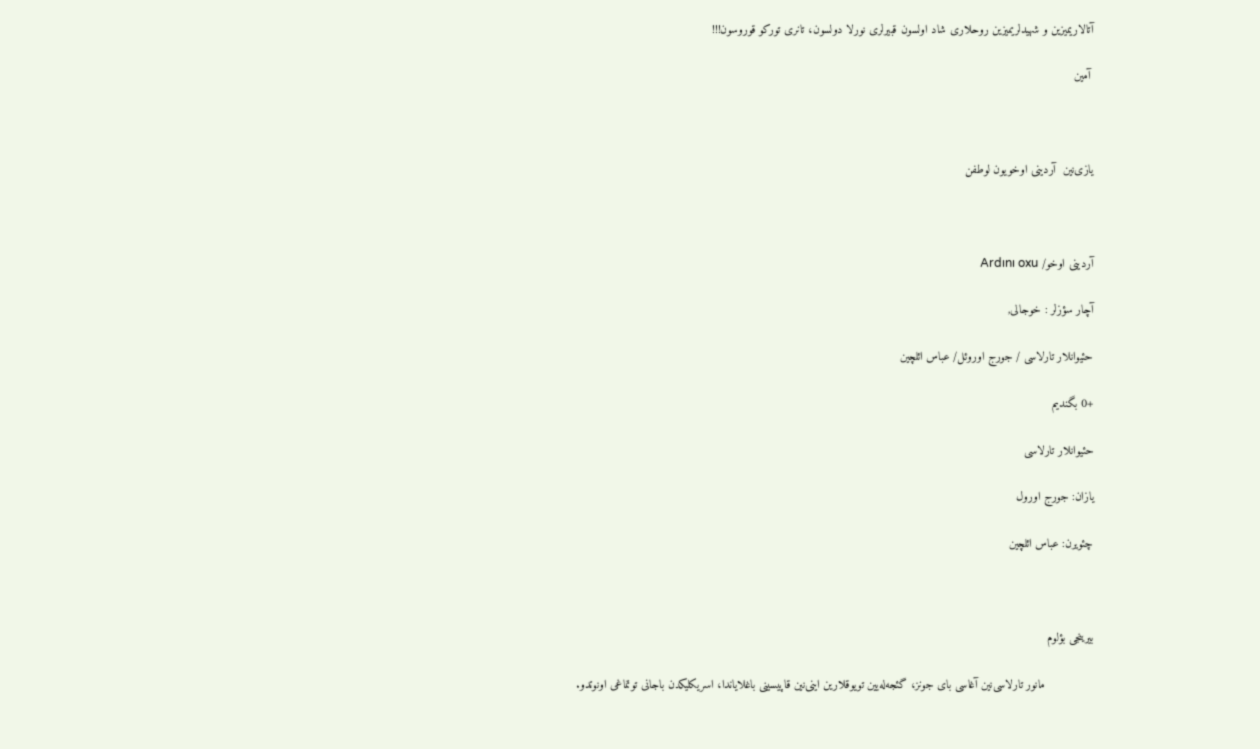آتالاریمیزین و شهیدلریمیزین روحلاری شاد اولسون قبیرلری نورلا دولسون، تانری توركو قوروسون!!!

 آمین



یازی‌نین  آردینی اوخویون لوطفن



آردینی اوخو/ Ardını oxu

آچار سؤزلر : خوجالی,

حئیوانلار تارلاسی / جورج اوروئل/ عباس ائلچین

+0 بگندیم

حئیوانلار تارلاسی

یازان: جورج اورول

چئویرن: عباس ائلچین



بیرینجی بؤلوم

              مانور تارلاسی‌نین آغاسی بای جونز، گئجه‌‌له‌‌یین تویوقلارین اینی‌نین قاپیسینی باغلایاندا، اسریکلیکدن باجانی توتماغی اونوتدو.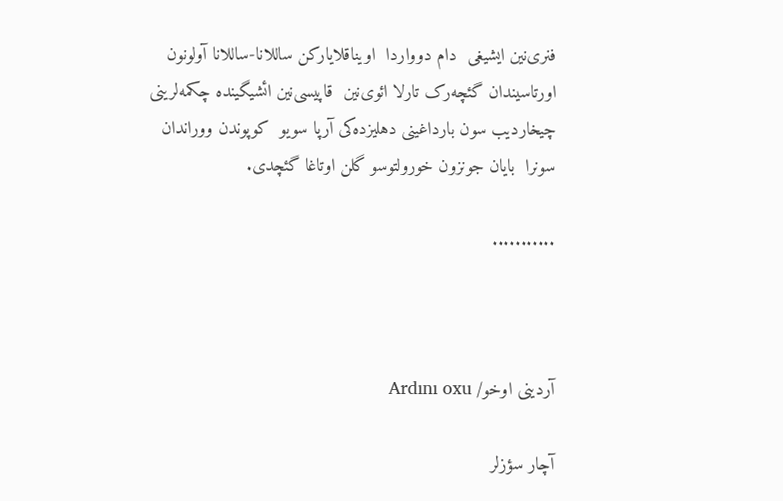فنری‌نین ایشیغی  دام دوواردا  اویناقلایارکن ساللانا-ساللانا آولونون  اورتاسیندان گئچه‌رک تارلا ائوی‌نین  قاپیسی‌نین ائشیگینده چکمه‌لرینی چیخاردیب سون بارداغینی دهلیزده‌کی آرپا سویو  کوپوندن ووراندان سونرا  بایان جونزون خورولتوسو گلن اوتاغا گئچدی.

...........



آردینی اوخو/ Ardını oxu

آچار سؤزلر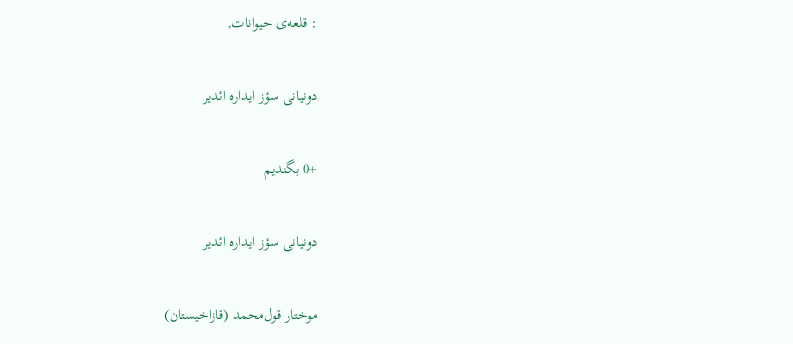: قلعه‌ی حیوانات,

دونیانی سؤز ایداره ائدیر

+0 بگندیم

دونیانی سؤز ایداره ائدیر

موختار قول‌محمد (قازاخیستان)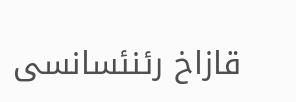قازاخ رئنئسانسی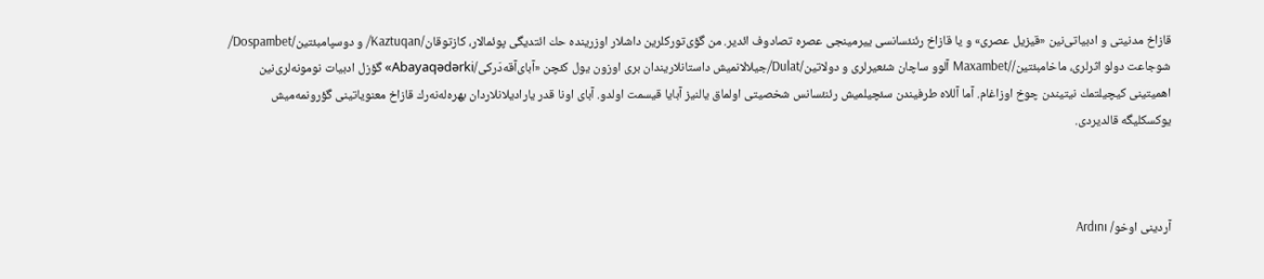قازاخ مدنیتی و ادبیاتی‌‌نین «قیزیل عصری» و یا قازاخ رئنئسانسی ییرمینجی عصره تصادوف ائدیر. من گؤی‌‌توركلرین داشلار اوزرینده حك ائتدیگی پوئمالار، كازتوقان/Kaztuqan/ و دوسپامبئتین/Dospambet/ شوجاعت دولو اثرلری، ماخامبئتین//Maxambet آلوو ساچان شئعیرلری و دولاتین/Dulat/جیلالانمیش داستانلاریندان بری اوزون یول كئچن «آبای‌آقه‌دَركی/Abayaqədərki» گؤزل ادبیات نومونه‌‌لری‌‌نین اهمیتینی كیچیلتمك نیتیندن چوخ اوزاغام. آما آللاه طرفیندن سئچیلمیش رئنئسانس شخصیتی اولماق یالنیز آبایا قیسمت اولدو. آبای اونا قدر یارادیلانلاردان بهره‌له‌نه‌رك قازاخ معنویاتینی گؤرونمه‌‌‌میش یوكسكلیگه قالدیردی.



آردینی اوخو/ Ardını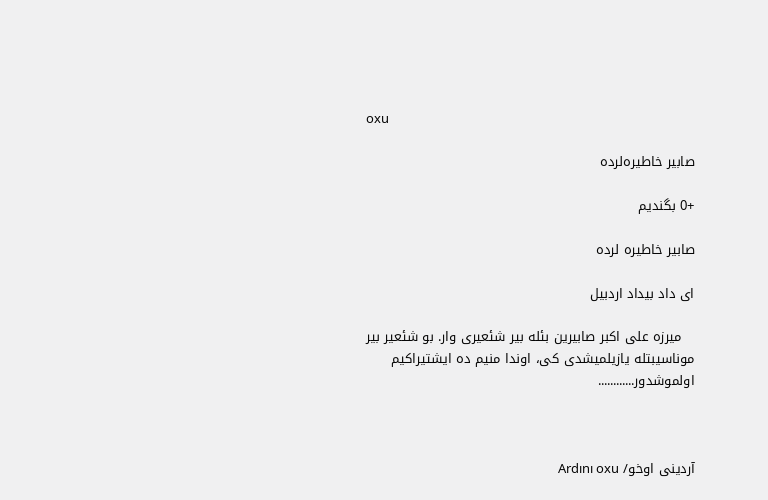oxu

صابیر خاطیره‌لرده

+0 بگندیم

صابیر خاطیره لرده

ای داد بیداد اردبیل

   میرزه علی اكبر صابیرین بئله بیر شئعیری وار. بو شئعیر بیر موناسیبتله یازیلمیشدی كی، اوندا منیم ده ایشتیراكیم اولموشدور............



آردینی اوخو/ Ardını oxu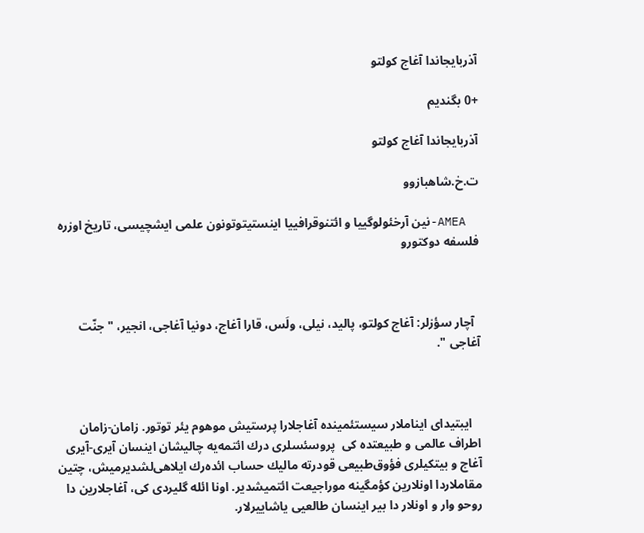آذربایجاندا آغاج كولتو

+0 بگندیم

آذربایجاندا آغاج كولتو

ت.خ.شاهبازوو

  AMEA-نین آرخئولوگییا و ائتنوقرافییا اینستیتوتونون علمی ایشچیسی، تاریخ اوزره فلسفه دوكتورو



  آچار سؤزلر: آغاج كولتو، پالید، نیلی، ولَس، قارا آغاج، دونیا آغاجی، انجیر، " جنّت آغاجی ".



   ایبتیدای ایناملار سیستئمینده آغاجلارا پرستیش موهوم یئر توتور. زامان-زامان اطراف عالمی و طبیعتده كی  پروسئسلری درك ائتمه‌‌یه چالیشان اینسان آیری-آیری آغاج و بیتكیلری فؤوق‌طبیعی قودرته مالیك حساب ائده‌رك ایلاهی‌لشدیرمیش، چتین مقاملاردا اونلارین كؤمگینه موراجیعت ائتمیشدیر. اونا ائله گلیردی كی، آغاجلارین دا روحو وار و اونلار دا بیر اینسان طالعیی یاشاییرلار.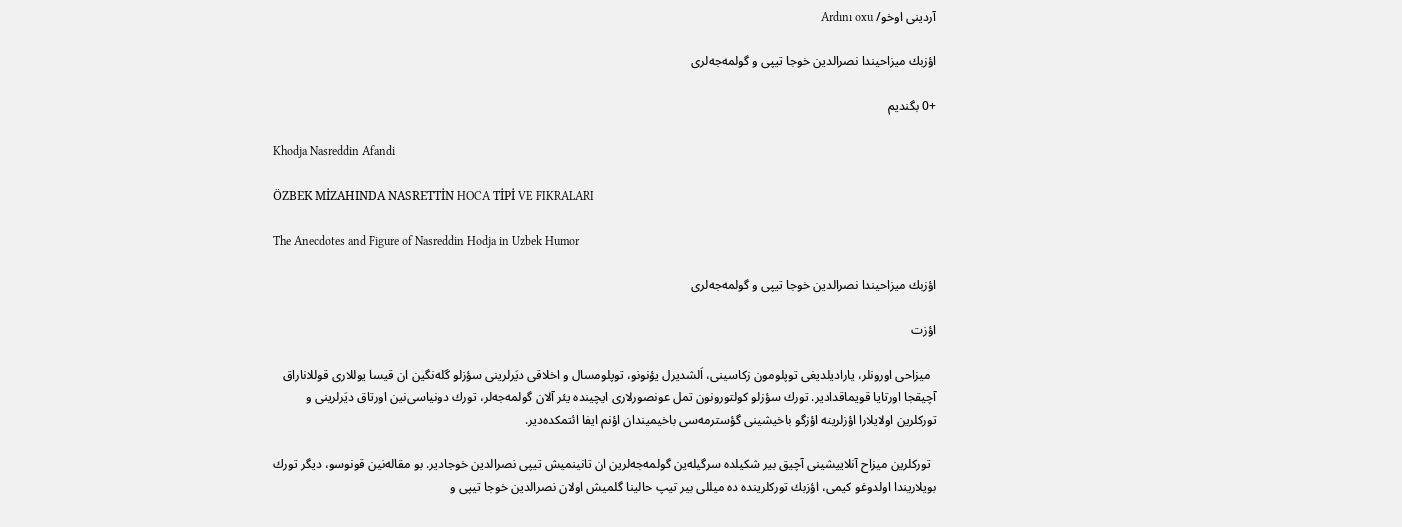آردینی اوخو/ Ardını oxu

اؤزبك میزاحیندا نصرالدین خوجا تیپی و گولمه‌جه‌لری

+0 بگندیم

Khodja Nasreddin Afandi

ÖZBEK MİZAHINDA NASRETTİN HOCA TİPİ VE FIKRALARI

The Anecdotes and Figure of Nasreddin Hodja in Uzbek Humor

اؤزبك میزاحیندا نصرالدین خوجا تیپی و گولمه‌جه‌لری

اؤزت

  میزاحی اورونلر، یارادیلدیغی توپلومون زكاسینی، اَلشدیرل یؤنونو، توپلومسال و اخلاقی دیَرلرینی سؤزلو گله‌نگین ان قیسا یوللاری قوللاناراق آچیقجا اورتایا قویماقدادیر. تورك سؤزلو كولتورونون تمل عونصورلاری ایچینده یئر آلان گولمه‌جه‌لر، تورك دونیاسی‌نین اورتاق دیَرلرینی و توركلرین اولایلارا اؤزلرینه اؤزگو باخیشینی گؤسترمه‌سی باخیمیندان اؤنم ایفا ائتمكده‌دیر.

  توركلرین میزاح آنلاییشینی آچیق بیر شكیلده سرگیله‌ین گولمه‌جه‌لرین ان تانینمیش تیپی نصرالدین خوجادیر. بو مقاله‌نین قونوسو، دیگر تورك بویلاریندا اولدوغو كیمی، اؤزبك توركلرینده ده میللی بیر تیپ حالینا گلمیش اولان نصرالدین خوجا تیپی و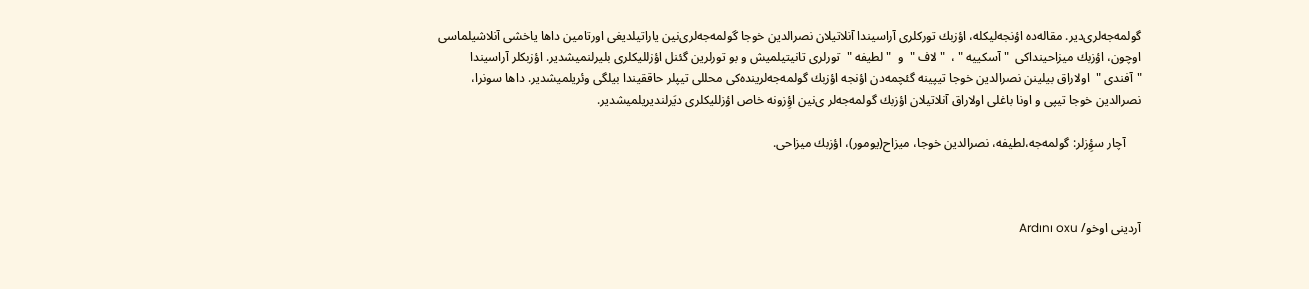گولمه‌جه‌لری‌دیر. مقاله‌ده اؤنجه‌لیكله، اؤزبك توركلری آراسیندا آنلاتیلان نصرالدین خوجا گولمه‌جه‌لری‌نین یاراتیلدیغی اورتامین داها یاخشی آنلاشیلماسی اوچون، اؤزبك میزاحینداكی  " آسكییه " ،  " لاف "  و  " لطیفه "  تورلری تانیتیلمیش و بو تورلرین گئنل اؤزللیكلری بلیرلنمیشدیر. اؤزبكلر آراسیندا  "آفندی "  اولاراق بیلینن نصرالدین خوجا تیپینه گئچمه‌‌دن اؤنجه اؤزبك گولمه‌جه‌لرینده‌كی محللی تیپلر حاققیندا بیلگی وئریلمیشدیر. داها سونرا، نصرالدین خوجا تیپی و اونا باغلی اولاراق آنلاتیلان اؤزبك گولمه‌جه‌لر ی‌نین اؤِزونه خاص اؤزللیكلری دیَرلندیریلمیشدیر.

     آچار سؤِزلر: گولمه‌جه،لطیفه، نصرالدین خوجا، میزاح(یومور)، اؤزبك میزاحی.



آردینی اوخو/ Ardını oxu